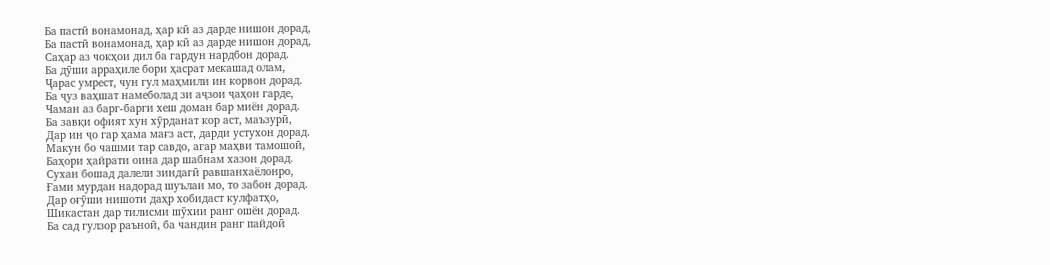Ба пастӣ вонамонад, ҳар кӣ аз дарде нишон дорад,
Ба пастӣ вонамонад, ҳар кӣ аз дарде нишон дорад,
Саҳар аз чокҳои дил ба гардун нардбон дорад.
Ба дӯши арраҳиле бори ҳасрат мекашад олам,
Ҷарас умрест, чун гул маҳмили ин корвон дорад.
Ба ҷуз ваҳшат намеболад зи аҷзои ҷаҳон гарде,
Чаман аз барг-барги хеш доман бар миён дорад.
Ба завқи офият хун хӯрданат кор аст, маъзурӣ,
Дар ин ҷо гар ҳама мағз аст, дарди устухон дорад.
Макун бо чашми тар савдо, агар маҳви тамошоӣ,
Баҳори ҳайрати оина дар шабнам хазон дорад.
Сухан бошад далели зиндагӣ равшанхаёлонро,
Ғами мурдан надорад шуълаи мо, то забон дорад.
Дар оғӯши нишоти даҳр хобидаст кулфатҳо,
Шикастан дар тилисми шӯхии ранг ошён дорад.
Ба сад гулзор раъноӣ, ба чандин ранг пайдоӣ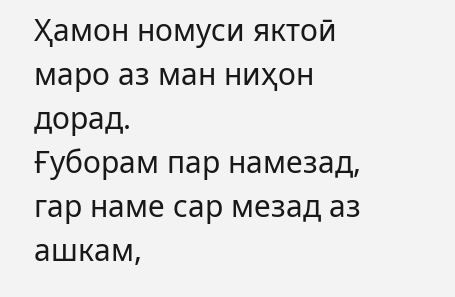Ҳамон номуси яктоӣ маро аз ман ниҳон дорад.
Ғуборам пар намезад, гар наме сар мезад аз ашкам,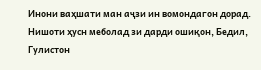Инони ваҳшати ман аҷзи ин вомондагон дорад.
Нишоти ҳусн меболад зи дарди ошиқон, Бедил,
Гулистон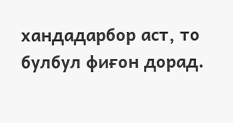хандадарбор аст, то булбул фиғон дорад.